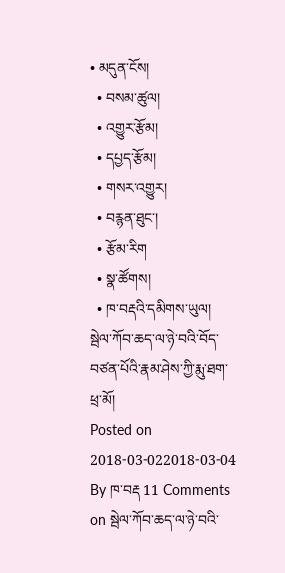• མདུན་ངོས།
  • བསམ་ཚུལ།
  • འགྱུར་རྩོམ།
  • དཔྱད་རྩོམ།
  • གསར་འགྱུར།
  • བརྙན་ཐུང་།
  • རྩོམ་རིག
  • སྣ་ཚོགས།
  • ཁ་བརྡའི་དམིགས་ཡུལ།
སྦེལ་ཀོབ་ཆད་ལ་ཉེ་བའི་བོད་བཙན་པོའི་རྣམ་ཤེས་ཀྱི་རྨུ་ཐག་ཕྲ་མོ།
Posted on 2018-03-022018-03-04 By ཁ་བརྡ 11 Comments on སྦེལ་ཀོབ་ཆད་ལ་ཉེ་བའི་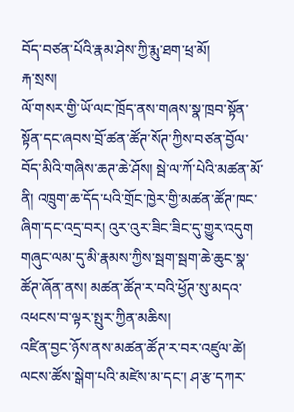བོད་བཙན་པོའི་རྣམ་ཤེས་ཀྱི་རྨུ་ཐག་ཕྲ་མོ།
རྐ་སྲས།
ལོ་གསར་གྱི་ཡོ་ལང་ཁྲོད་ནས་གཞས་སྣ་ཁྲབ་སྟོན་སྟོན་དང་ཞབས་བྲོ་ཚན་ཚོཊ་སོཊ་ཀྱིས་བཙན་བྱོལ་བོད་མིའི་གཞིས་ཆཊ་ཆེ་ཤོས། སྦེ་ལ་ཀོ་པེའི་མཚན་མོ་ནི། འཁྲུག་ཆ་དོད་པའི་གྲོང་ཁྱེར་གྱི་མཚན་ཚོཊ་ཁང་ཞིག་དང་འདྲ་བར། འུར་འུར་ཟིང་ཟིང་དུ་གྱུར་འདུག གཞུང་ལམ་དུ་མི་རྣམས་ཀྱིས་སྦག་སྦག་ཆེ་ཆུང་སྣ་ཚོཊ་ཞོན་ནས། མཚན་ཚོཊ་ར་བའི་ཕྱོཊ་སུ་མདའ་འཕངས་བ་ལྟར་སྤུར་ཀྱིན་མཆིས།
འཛིན་བྱང་ཉོས་ནས་མཚན་ཚོཊ་ར་བར་འཛུལ་ཚེ། ལངས་ཚོས་སྒེག་པའི་མཛེས་མ་དང་། ཤ་རྩ་དཀར་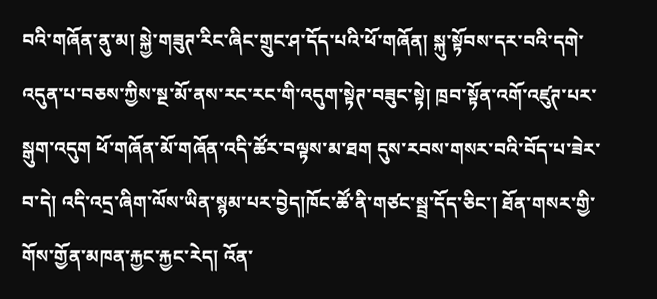བའི་གཞོན་ནུ་མ། སྐྱེ་གཟུཊ་རིང་ཞིང་གྲུང་ཤ་དོད་པའི་ཕོ་གཞོན། སྐུ་སྟོབས་དར་བའི་དགེ་འདུན་པ་བཅས་ཀྱིས་སྔ་མོ་ནས་རང་རང་གི་འདུག་སྟེཊ་བཟུང་སྟེ། ཁྲབ་སྟོན་འགོ་འཛུཊ་པར་སྒུག་འདུག ཕོ་གཞོན་མོ་གཞོན་འདི་ཚོར་བལྟས་མ་ཐག དུས་རབས་གསར་བའི་བོད་པ་ཟེར་བ་དེ། འདི་འདྲ་ཞིག་ལོས་ཡིན་སྙམ་པར་བྱེད།ཁོང་ཚོ་ནི་གཙང་སྦྲ་དོད་ཅིང་། ཐོན་གསར་གྱི་གོས་གྱོན་མཁན་རྐྱང་རྐྱང་རེད། འོན་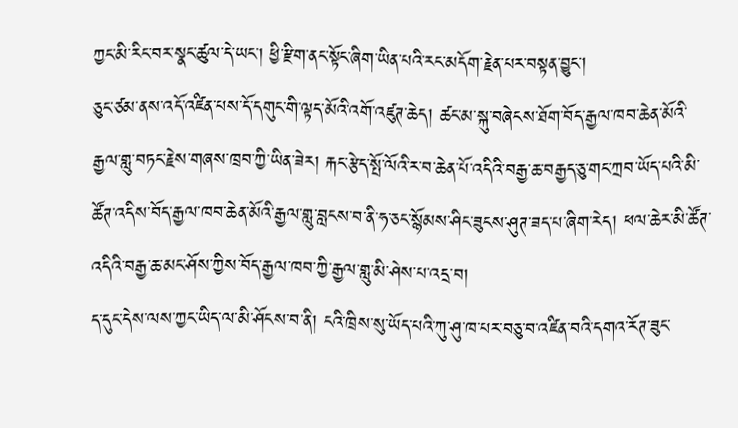ཀྱང་མི་རིང་བར་སྣང་ཚུལ་དེ་ཡང་། ཕྱི་རྫིག་ནང་སྟོང་ཞིག་ཡིན་པའི་རང་མདོག་རྗེན་པར་བསྟན་བྱུང་།
ཅུང་ཙམ་ནས་འདོ་འཛིན་པས་དོ་དགུང་གི་ལྟད་མོའི་འགོ་འཛུཊ་ཆེད། ཚང་མ་སྐུ་བཞེངས་ཐོག་བོད་རྒྱལ་ཁབ་ཆེན་མོའི་རྒྱལ་གླུ་བཏང་རྗེས་གཞས་ཁྲབ་ཀྱི་ཡིན་ཟེར། རྐང་རྩེད་སྤོ་ལོའི་ར་བ་ཆེན་པོ་འདིའི་བརྒྱ་ཆ་བརྒྱད་ཅུ་གང་ཀྲབ་ཡོད་པའི་མི་ཚོཊ་འདིས་བོད་རྒྱལ་ཁབ་ཆེན་མོའི་རྒྱལ་གླུ་བླངས་བ་ནི་ཧ་ཅང་སྙོམས་ཤིང་ཟུངས་ཤུཊ་ཟད་པ་ཞིག་རེད། ཕལ་ཆེར་མི་ཚོཊ་འདིའི་བརྒྱ་ཆ་མང་ཤོས་ཀྱིས་བོད་རྒྱལ་ཁབ་ཀྱི་རྒྱལ་གླུ་མི་ཤེས་པ་འདྲ་བ།
ད་དུང་དེས་ལས་ཀྱང་ཡིད་ལ་མི་ཤོངས་བ་ནི། ངའི་ཁྲིས་སུ་ཡོད་པའི་ཀུ་ཤུ་ཁ་པར་བཅུ་བ་འཛིན་བའི་དགའ་རོཊ་ཟུང་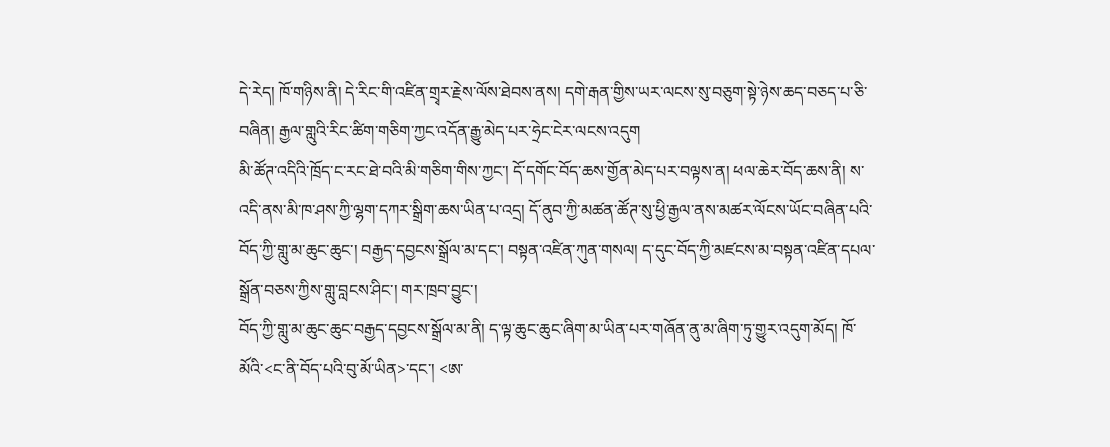དེ་རེད། ཁོ་གཉིས་ནི། དེ་རིང་གི་འཛིན་གྲྭར་རྗེས་ལོས་ཐེབས་ནས། དགེ་རྒན་གྱིས་ཡར་ལངས་སུ་བཅུག་སྟེ་ཉེས་ཆད་བཅད་པ་ཅི་བཞིན། རྒྱལ་གླུའི་རིང་ཚིག་གཅིག་ཀྱང་འདོན་རྒྱུ་མེད་པར་ཧྲེང་ངེར་ལངས་འདུག
མི་ཚོཊ་འདིའི་ཁྲོད་ང་རང་ཐེ་བའི་མི་གཅིག་གིས་ཀྱང་། དོ་དགོང་བོད་ཆས་གྱོན་མེད་པར་བལྟས་ན། ཕལ་ཆེར་བོད་ཆས་ནི། ས་འདི་ནས་མི་ཁ་ཤས་ཀྱི་ལྷག་དཀར་སྒྲིག་ཆས་ཡིན་པ་འདྲ། དོ་ནུབ་ཀྱི་མཚན་ཚོཊ་སུ་ཕྱི་རྒྱལ་ནས་མཚར་ལོངས་ཡོང་བཞིན་པའི་བོད་ཀྱི་གླུ་མ་ཆུང་ཆུང་། བརྒྱད་དབྱངས་སྒྲོལ་མ་དང་། བསྟན་འཛིན་ཀུན་གསལ། ད་དུང་བོད་ཀྱི་མཛངས་མ་བསྟན་འཛིན་དཔལ་སྒྲོན་བཅས་ཀྱིས་གླུ་བླངས་ཤིང་། གར་ཁྲབ་བྱུང་།
བོད་ཀྱི་གླུ་མ་ཆུང་ཆུང་བརྒྱད་དབྱངས་སྒྲོལ་མ་ནི། ད་ལྟ་ཆུང་ཆུང་ཞིག་མ་ཡིན་པར་གཞོན་ནུ་མ་ཞིག་ཏུ་གྱུར་འདུག་མོད། ཁོ་མོའི་<ང་ནི་བོད་པའི་བུ་མོ་ཡིན>་དང་། <ཨ་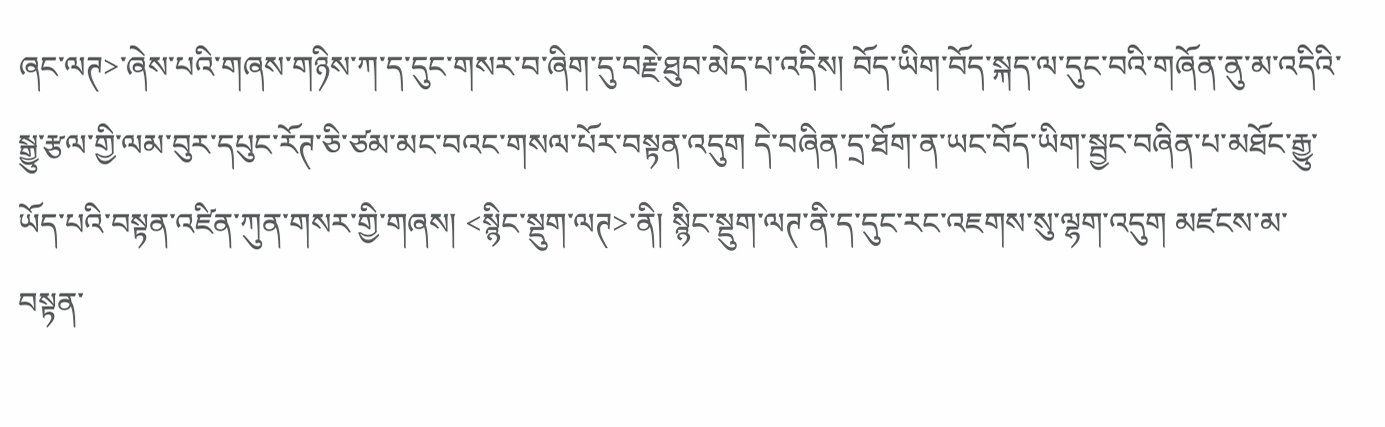ཞང་ལཊ>་ཞེས་པའི་གཞས་གཉིས་ཀ་ད་དུང་གསར་བ་ཞིག་དུ་བརྗེ་ཐུབ་མེད་པ་འདིས། བོད་ཡིག་བོད་སྐད་ལ་དུང་བའི་གཞོན་ནུ་མ་འདིའི་སྒྱུ་རྩལ་གྱི་ལམ་བུར་དཔུང་རོཊ་ཅི་ཙམ་མང་བའང་གསལ་པོར་བསྟན་འདུག དེ་བཞིན་དྲ་ཐོག་ན་ཡང་བོད་ཡིག་སྦྱང་བཞིན་པ་མཐོང་རྒྱུ་ཡོད་པའི་བསྟན་འཛིན་ཀུན་གསར་གྱི་གཞས། <སྙིང་སྡུག་ལཊ>་ནི། སྙིང་སྡུག་ལཊ་ནི་ད་དུང་རང་འཇགས་སུ་ལྷག་འདུག མཛངས་མ་བསྟན་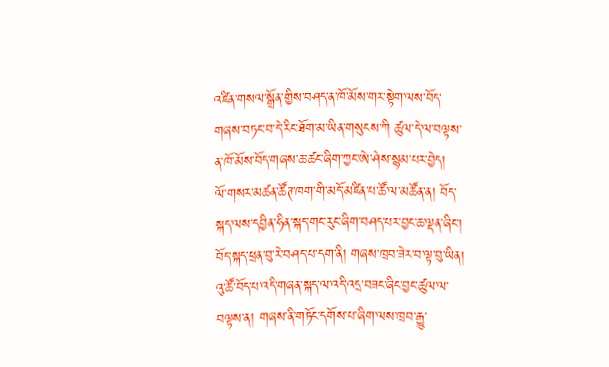འཛིན་གསལ་སྒྲོན་གྱིས་བཤད་ན་ཁོ་མོས་གར་སྟེག་ལས་བོད་གཞས་བཏང་བ་དེ་རིང་ཐོག་མ་ཡིན་གསུངས་ཀི ཚུལ་དེ་ལ་བལྟས་ན་ཁོ་མོས་བོད་གཞས་ཆ་ཚང་ཞིག་ཀྱང་ཨེ་ཤེས་སྙམ་པར་བྱེད།
ལོ་གསར་མཚན་ཚོཊ་ཁག་གི་མདོ་མཛིན་པ་ཚོ་ལ་མཚོན་ན། བོད་སྐད་ལས་དབྱིན་ཧིན་སྐད་གང་རུང་ཞིག་བཤད་པར་བྱང་ཆ་ལྡན་ཞིང་། བོད་སྐད་ཕྲན་བུ་རེ་བཤད་པ་དག་ནི། གཞས་ཁྲབ་ཟེར་བ་ལྟ་བུ་ཡིན། འུ་ཚོ་བོད་པ་འདི་གཞན་སྐད་ལ་འདི་འདྲ་བཟང་ཞིང་བྱང་ཚུལ་ལ་བལྟས་ན། གཞས་ནི་གཏོང་དགོས་པ་ཞིག་ལས་ཁྲབ་རྒྱུ་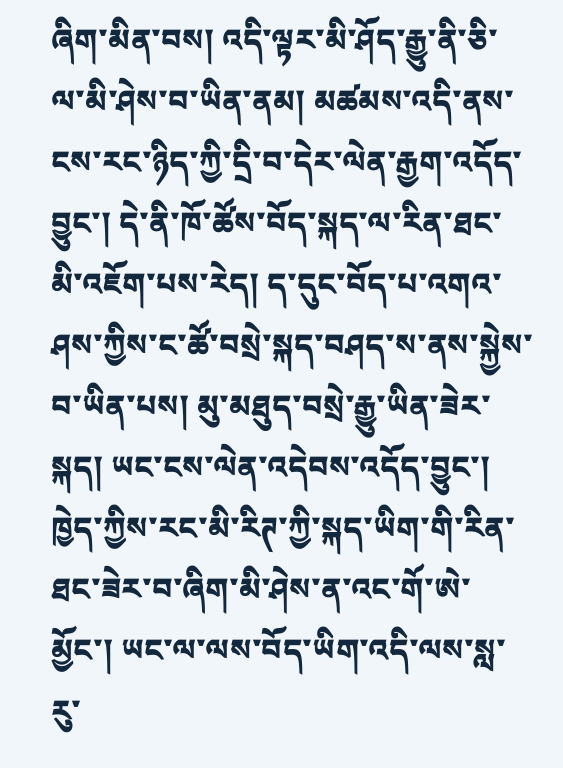ཞིག་མིན་བས། འདི་ལྟར་མི་ཤོད་རྒྱུ་ནི་ཅི་ལ་མི་ཤེས་བ་ཡིན་ནམ། མཚམས་འདི་ནས་ངས་རང་ཉིད་ཀྱི་དྲི་བ་དེར་ལེན་རྒྱག་འདོད་བྱུང་། དེ་ནི་ཁོ་ཚོས་བོད་སྐད་ལ་རིན་ཐང་མི་འཇོག་པས་རེད། ད་དུང་བོད་པ་འགའ་ཤས་ཀྱིས་ང་ཚོ་བསྲེ་སྐད་བཤད་ས་ནས་སྐྱེས་བ་ཡིན་པས། མུ་མཐུད་བསྲེ་རྒྱུ་ཡིན་ཟེར་སྐད། ཡང་ངས་ལེན་འདེབས་འདོད་བྱུང་། ཁྱེད་ཀྱིས་རང་མི་རིཊ་ཀྱི་སྐད་ཡིག་གི་རིན་ཐང་ཟེར་བ་ཞིག་མི་ཤེས་ན་འང་གོ་ཨེ་མྱོང་། ཡང་ལ་ལས་བོད་ཡིག་འདི་ལས་སླ་རུ་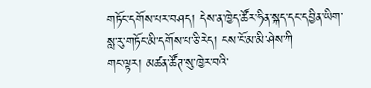གཏོང་དགོས་པར་བཤད། དེས་ན་ཁྱེད་ཚོར་ཧིན་སྐད་དང་དབྱིན་ཡིག་སླ་རུ་གཏོང་མི་དགོས་པ་ཅི་རེད། ངས་ངོ་མ་མི་ཤེས་ཀི
གང་ལྟར། མཚན་ཚོཊ་སུ་ཁྱེར་བའི་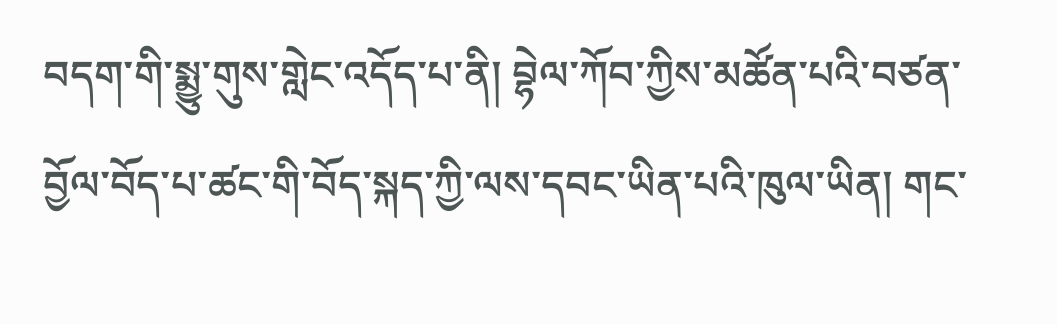བདག་གི་སྨྱུ་གུས་གླེང་འདོད་པ་ནི། བྷེལ་ཀོབ་ཀྱིས་མཚོན་པའི་བཙན་བྱོལ་བོད་པ་ཚང་གི་བོད་སྐད་ཀྱི་ལས་དབང་ཡིན་པའི་ཁུལ་ཡིན། གང་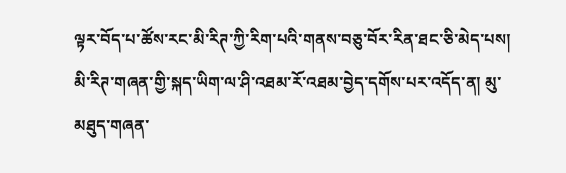ལྟར་བོད་པ་ཚོས་རང་མི་རིཊ་ཀྱི་རིག་པའི་གནས་བཅུ་བོར་རིན་ཐང་ཅི་མེད་པས། མི་རིཊ་གཞན་གྱི་སྐད་ཡིག་ལ་ཤི་འཐམ་རོ་འཐམ་བྱེད་དགོས་པར་འདོད་ན། མུ་མཐུད་གཞན་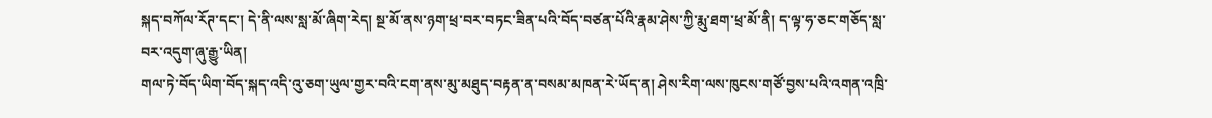སྐད་བཀོལ་རོཊ་དང་། དེ་ནི་ལས་སླ་མོ་ཞིག་རེད། སྔ་མོ་ནས་ཉག་ཕྲ་བར་བཏང་ཟིན་པའི་བོད་བཙན་པོའི་རྣམ་ཤེས་ཀྱི་རྨུ་ཐག་ཕྲ་མོ་ནི། ད་ལྟ་ཧ་ཅང་གཅོད་སླ་བར་འདུག་ཞུ་རྒྱུ་ཡིན།
གལ་ཏེ་བོད་ཡིག་བོད་སྐད་འདི་འུ་ཅག་ཡུལ་གྱར་བའི་ངག་ནས་མུ་མཐུད་བརྟན་ན་བསམ་མཁན་རེ་ཡོད་ན། ཤེས་རིག་ལས་ཁུངས་གཙོ་བྱས་པའི་འགན་འཁྲི་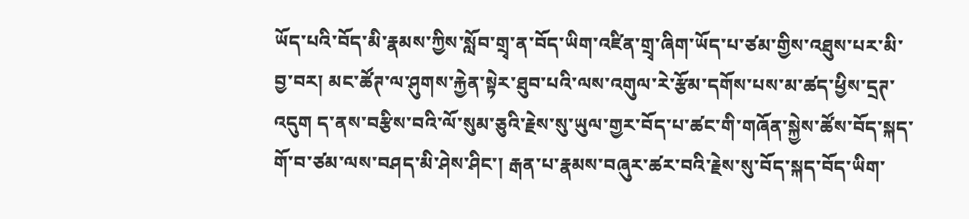ཡོད་པའི་བོད་མི་རྣམས་ཀྱིས་སློབ་གྲྭ་ན་བོད་ཡིག་འཛིན་གྲྭ་ཞིག་ཡོད་པ་ཙམ་གྱིས་འཐུས་པར་མི་བྱ་བར། མང་ཚོཊ་ལ་ཤུགས་རྐྱེན་སྟེར་ཐུབ་པའི་ལས་འགུལ་རེ་རྩོམ་དགོས་པས་མ་ཚད་ཕྱིས་དྲཊ་འདུག ད་ནས་བརྩིས་བའི་ལོ་སུམ་ཅུའི་རྗེས་སུ་ཡུལ་གྱར་བོད་པ་ཚང་གི་གཞོན་སྐྱེས་ཚོས་བོད་སྐད་གོ་བ་ཙམ་ལས་བཤད་མི་ཤེས་ཤིང་། རྒན་པ་རྣམས་བཞུར་ཚར་བའི་རྗེས་སུ་བོད་སྐད་བོད་ཡིག་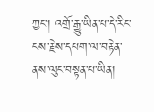ཀྱང་། འགྲོ་རྒྱུ་ཡིན་པ་དེ་རིང་ངས་རྗེས་དཔག་ལ་བརྟེན་ནས་ལུང་བསྟན་པ་ཡིན།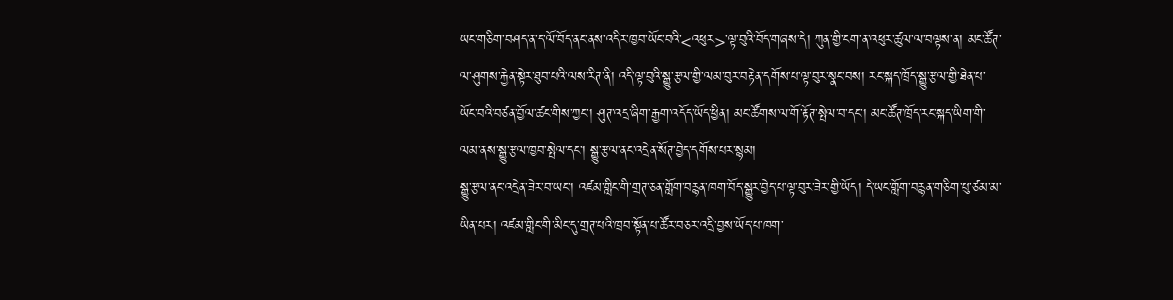ཡང་གཅིག་བཤད་ན་ད་ལོ་བོད་ནང་ནས་འདིར་ཁྱབ་ཡོང་བའི་<འཕུར>་ལྟ་བུའི་བོད་གཞས་དེ། ཀུན་གྱི་ངག་ན་འཕུར་ཚུལ་ལ་བལྟས་ན། མང་ཚོཊ་ལ་ཤུགས་རྐྱེན་སྟེར་ཐུབ་པའི་ལས་རིཊ་ནི། འདི་ལྟ་བུའི་སྒྱུ་རྩལ་གྱི་ལམ་བུར་བརྟེན་དགོས་པ་ལྟ་བུར་སྣང་བས། རང་སྐད་ཁྲོད་སྒྱུ་རྩལ་གྱི་ཐེན་པ་ཡོང་བའི་བཙན་བྱོལ་ཚང་གིས་ཀྱང་། ཤུཊ་འདྲ་ཞིག་རྒྱག་འདོད་ཡོད་ཕྱིན། མང་ཚོགས་ལ་གོ་རྟོཊ་སྤེལ་བ་དང་། མང་ཚོཊ་ཁྲོད་རང་སྐད་ཡིག་གི་ལམ་ནས་སྒྱུ་རྩལ་ཁྱབ་སྤེལ་དང་། སྒྱུ་རྩལ་ནང་འདྲེན་སོཊ་བྱེད་དགོས་པར་སྙམ།
སྒྱུ་རྩལ་ནང་འདྲེན་ཟེར་བ་ཡང་། འཛམ་གླིང་གི་གྲཊ་ཅན་གློག་བརྙན་ཁག་བོད་སྒྱུར་བྱེད་པ་ལྟ་བུར་ཟེར་གྱི་ཡོད། དེ་ཡང་གློག་བརྙན་གཅིག་པུ་ཙམ་མ་ཡིན་པར། འཛམ་གླིང་གི་མིང་དུ་གྲཊ་པའི་ཁྲབ་སྟོན་པ་ཚོར་བཅར་འདྲི་བྱས་ཡོད་པ་ཁག་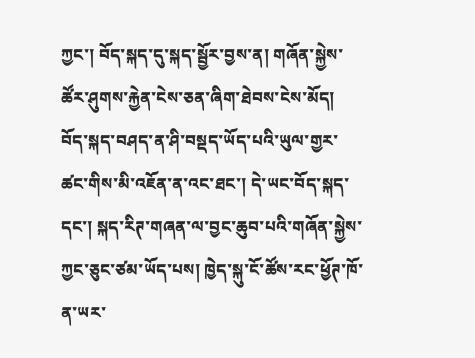ཀྱང་། བོད་སྐད་དུ་སྐད་སྦྱོར་བྱས་ན། གཞོན་སྐྱེས་ཚོར་ཤུགས་རྐྱེན་ངེས་ཅན་ཞིག་ཐེབས་ངེས་མོད། བོད་སྐད་བཤད་ན་ཤི་བསྡད་ཡོད་པའི་ཡུལ་གྱར་ཚང་གིས་མི་འཇོན་ན་འང་ཐང་། དེ་ཡང་བོད་སྐད་དང་། སྐད་རིཊ་གཞན་ལ་བྱང་ཆུབ་པའི་གཞོན་སྐྱེས་ཀྱང་ཅུང་ཙམ་ཡོད་པས། ཁྱེད་སྐུ་ངོ་ཚོས་རང་ཕྱོཊ་ཁོ་ན་ཡར་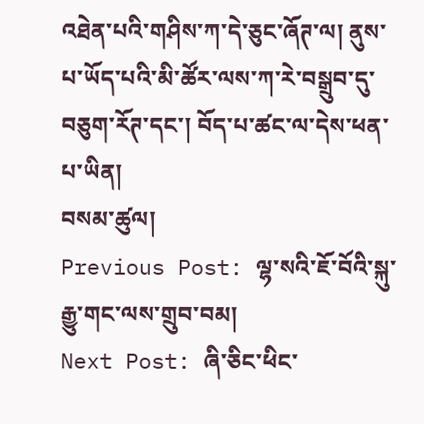འཐེན་པའི་གཤིས་ཀ་དེ་ཅུང་ཞོཊ་ལ། ནུས་པ་ཡོད་པའི་མི་ཚོར་ལས་ཀ་རེ་བསྒྲུབ་དུ་བཅུག་རོཊ་དང་། བོད་པ་ཚང་ལ་དེས་ཕན་པ་ཡིན།
བསམ་ཚུལ།
Previous Post: ལྷ་སའི་ཇོ་བོའི་སྐུ་རྒྱུ་གང་ལས་གྲུབ་བམ།
Next Post: ཞི་ཅིང་ཕིང་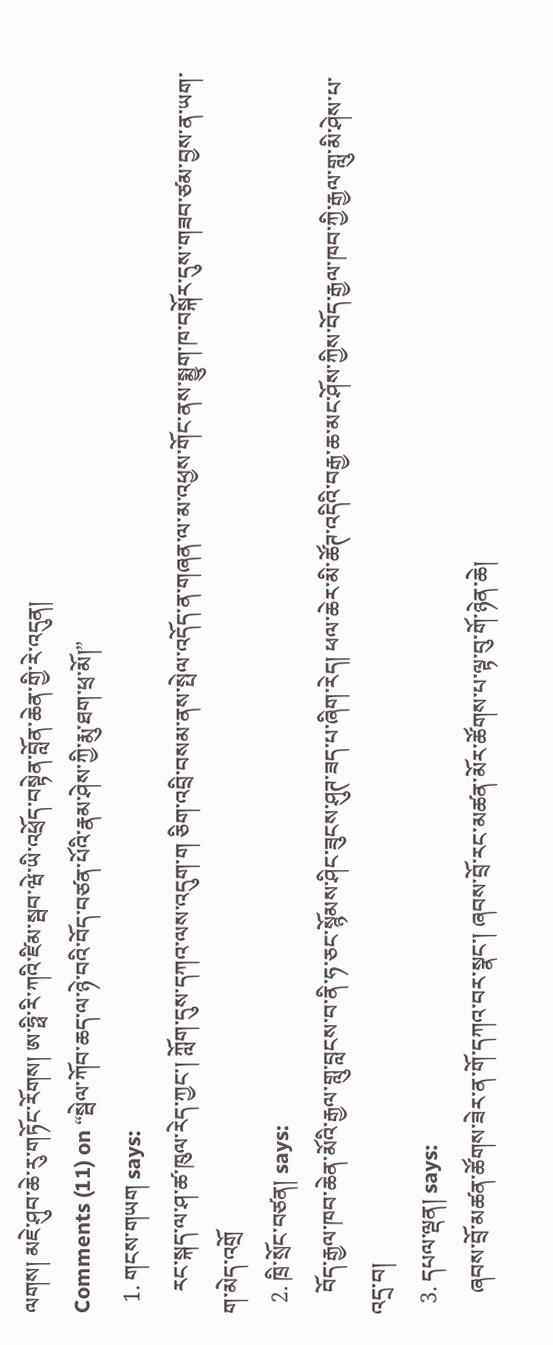ལགས། མཇེ་ཤུབ་ཆེ་རུ་གཏོང་རོགས། ཨ་ཧྥི་རི་ཀའི་ཛིམ་སྦབ་ཝེ་ཡི་འཕྲོད་བསྟེན་བློན་ཆེན་གྱི་རེ་འདུན།
Comments (11) on “སྦེལ་ཀོབ་ཆད་ལ་ཉེ་བའི་བོད་བཙན་པོའི་རྣམ་ཤེས་ཀྱི་རྨུ་ཐག་ཕྲ་མོ།”
  1. གངས་གཡག says:
    རང་སྐད་ལ་ཤ་ཚ་ཁུལ་རེད་ཀྱང་། ཀློག་དུས་དཀའ་ལས་འདུག་ག ཅིག་འབྲི་བསམ་ནས་སྤེལ་འདོད་ན་གཞན་ལ་མ་འཕྱས་གོང་ནས་སྨྱུག་ཁ་བསྐོར་དུས་གཟབ་ཙམ་བྱས་ན་ཡག་ག་མེད་འགྲོ
  2. ཁྲི་སྲོང་བཙན། says:
    བོད་རྒྱལ་ཁབ་ཆེན་མོའི་རྒྱལ་གླུ་བླངས་བ་ནི་ཧ་ཅང་སྙོམས་ཤིང་ཟུངས་ཤུཊ་ཟད་པ་ཞིག་རེད། ཕལ་ཆེར་མི་ཚོཊ་འདིའི་བརྒྱ་ཆ་མང་ཤོས་ཀྱིས་བོད་རྒྱལ་ཁབ་ཀྱི་རྒྱལ་གླུ་མི་ཤེས་པ་འདྲ་བ།
  3. དཔལ་ལྡན། says:
    ཞབས་བྲོ་མཚན་ཚོགས་ཟེར་ན་གོ་དཀའ་བར་སྣང་། ཞབས་བྲོ་རང་མཚན་མོར་ཚོགས་པ་ལྟ་བུ་གོ་ཉེན་ཆེ།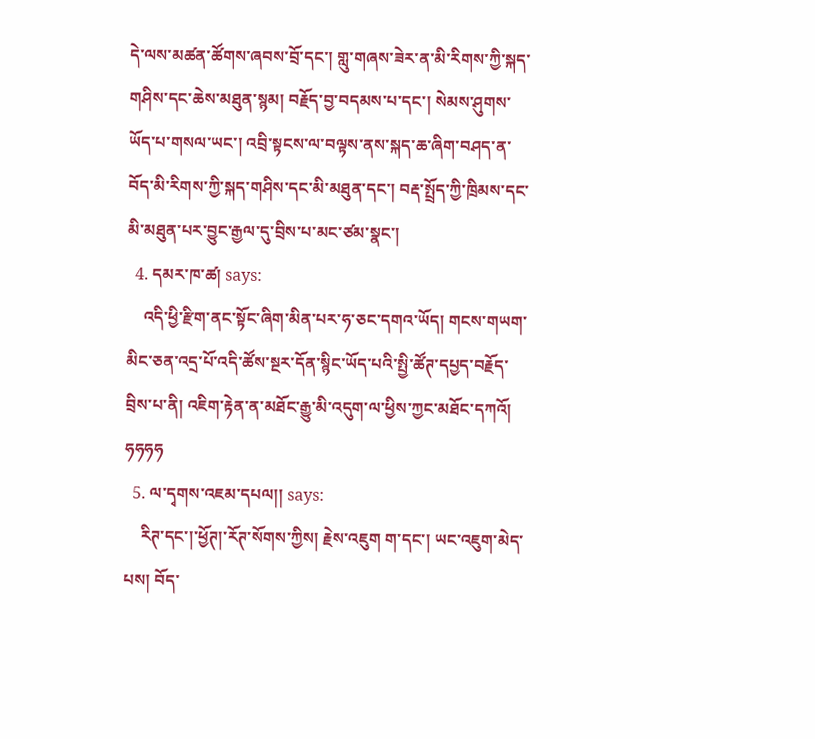དེ་ལས་མཚན་ཚོགས་ཞབས་བྲོ་དང་། གླུ་གཞས་ཟེར་ན་མི་རིགས་ཀྱི་སྐད་གཤིས་དང་ཆེས་མཐུན་སྙམ། བརྗོད་བྱ་བདམས་པ་དང་། སེམས་ཤུགས་ཡོད་པ་གསལ་ཡང་། འབྲི་སྟངས་ལ་བལྟས་ནས་སྐད་ཆ་ཞིག་བཤད་ན་བོད་མི་རིགས་ཀྱི་སྐད་གཤིས་དང་མི་མཐུན་དང་། བརྡ་སྤྲོད་ཀྱི་ཁྲིམས་དང་མི་མཐུན་པར་བྱུང་རྒྱལ་དུ་བྲིས་པ་མང་ཙམ་སྣང་།
  4. དམར་ཁ་ཚ། says:
    འདི་ཕྱི་རྫིག་ནང་སྟོང་ཞིག་མིན་པར་ཧ་ཅང་དགའ་ཡོད། གངས་གཡག་མིང་ཅན་འདྲ་པོ་འདི་ཚོས་སྔར་དོན་སྙིང་ཡོད་པའི་སྤྱི་ཚོཊ་དཔྱད་བརྗོད་བྲིས་པ་ནི། འཇིག་རྟེན་ན་མཐོང་རྒྱུ་མི་འདུག་ལ་ཕྱིས་ཀྱང་མཐོང་དཀའོ། ཧཧཧཧ
  5. ལ་དྭགས་འཇམ་དཔལ།། says:
    རིཊ་དང་།་ཕྱོཊ།་རོཊ་སོགས་ཀྱིས། རྗེས་འཇུག ག་དང་། ཡང་འཇུག་མེད་པས། བོད་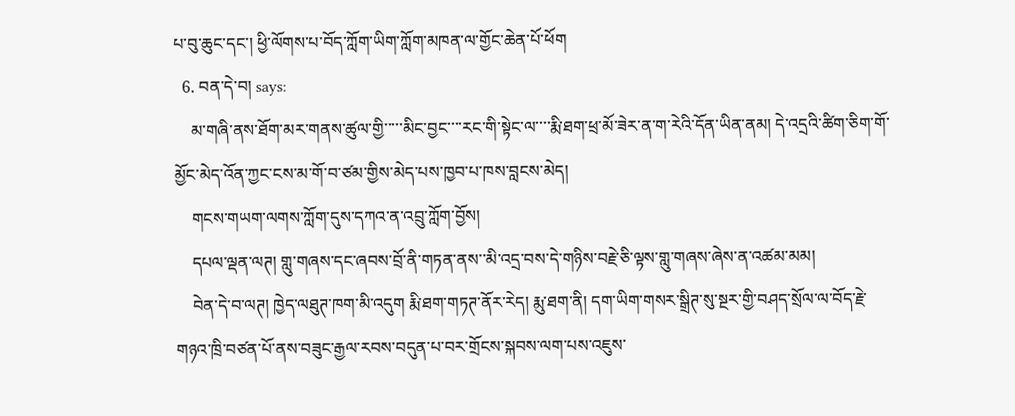པ་བུ་ཆུང་དང་། ཕྱི་ལོགས་པ་བོད་ཀློག་ཡིག་ཀློག་མཁན་ལ་གྱོང་ཆེན་པོ་ཕོག
  6. བན་དེ་བ། says:
    མ་གཞི་ནས་ཐོག་མར་གནས་ཚུལ་གྱི་་་་་མིང་བྱང་་་་རང་གི་སྟེང་ལ་་་་རྨི་ཐག་ཕྲ་མོ་ཟེར་ན་ག་རེའི་དོན་ཡིན་ནམ། དེ་འདྲའི་ཚིག་ཅིག་གོ་མྱོང་མེད་འོན་ཀྱང་ངས་མ་གོ་བ་ཙམ་གྱིས་མེད་པས་ཁྱབ་པ་ཁས་བླངས་མེད།
    གངས་གཡག་ལགས་ཀློག་དུས་དཀའ་ན་འབྲུ་ཀློག་བྱོས།
    དཔལ་ལྡན་ལཊ། གླུ་གཞས་དང་ཞབས་བྲོ་ནི་གཏན་ནས་་མི་འདྲ་བས་དེ་གཉིས་བརྗེ་ཅི་ལྟས་གླུ་གཞས་ཞེས་ན་འཚམ་མམ།
    བེན་དེ་བ་ལཊ། ཁྱེད་ལཐུཊ་ཁག་མི་འདུག རྨི་ཐག་གཏཊ་ནོར་རེད། རྨུ་ཐག་ནི། དག་ཡིག་གསར་སྒྲིཊ་སུ་སྔར་གྱི་བཤད་སྲོལ་ལ་བོད་རྗེ་གཉའ་ཁྲི་བཙན་པོ་ནས་བཟུང་རྒྱལ་རབས་བདུན་པ་བར་གྲོངས་སྐབས་ལག་པས་འཇུས་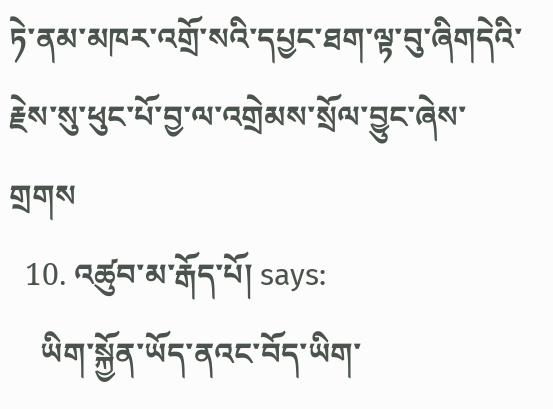ཏེ་ནམ་མཁར་འགྲོ་སའི་དཔྱང་ཐག་ལྟ་བུ་ཞིགདེའི་རྗེས་སུ་ཕུང་པོ་བྱ་ལ་འགྲེམས་སྲོལ་བྱུང་ཞེས་གྲགས
  10. འཚུབ་མ་རྒོད་པོ། says:
    ཡིག་སྐྱོན་ཡོད་ནའང་བོད་ཡིག་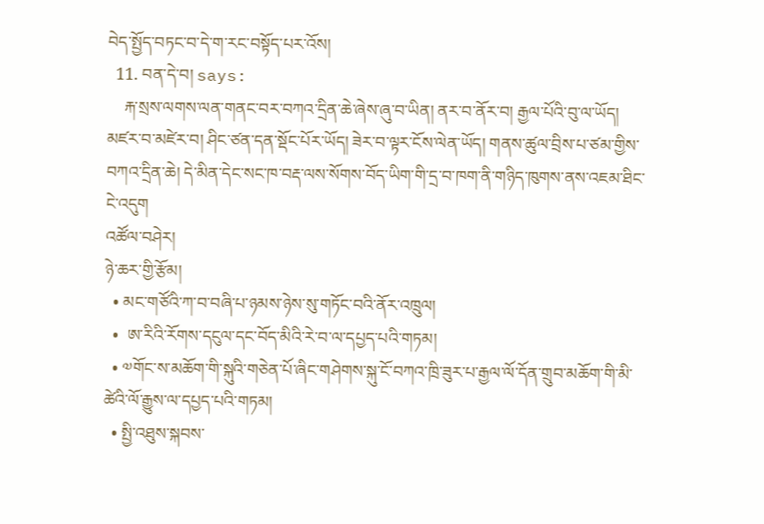བེད་སྤྱོད་བཏང་བ་དེ་ག་རང་བསྟོད་པར་འོས།
  11. བན་དེ་བ། says:
    རྐ་སྲས་ལགས་ལན་གནང་བར་བཀའ་དྲིན་ཆེ་ཞེས་ཞུ་བ་ཡིན། ནར་བ་ནོར་བ། རྒྱལ་པོའི་བུ་ལ་ཡོད། མཛར་བ་མཛེར་བ། ཤིང་ཙན་དན་སྡོང་པོར་ཡོད། ཟེར་བ་ལྟར་ངོས་ལེན་ཡོད། གནས་ཚུལ་བྲིས་པ་ཙམ་གྱིས་བཀའ་དྲིན་ཆེ། དེ་མིན་དེང་སང་ཁ་བརྡ་ལས་སོགས་བོད་ཡིག་གི་དྲ་བ་ཁག་ནི་གཉིད་ཁུགས་ནས་འཇམ་ཐིང་ངེ་འདུག
འཚོལ་བཤེར།
ཉེ་ཆར་གྱི་རྩོམ།
  • མང་གཙོའི་ཀ་བ་བཞི་པ་ཉམས་ཉེས་སུ་གཏོང་བའི་ནོར་འཁྲུལ།
  •  ཨ་རིའི་རོགས་དངུལ་དང་བོད་མིའི་རེ་བ་ལ་དཔྱད་པའི་གཏམ།
  • ༧གོང་ས་མཆོག་གི་སྐུའི་གཅེན་པོ་ཞིང་གཤེགས་སྐུ་ངོ་བཀའ་ཁྲི་ཟུར་པ་རྒྱལ་ལོ་དོན་གྲུབ་མཆོག་གི་མི་ཚེའི་ལོ་རྒྱུས་ལ་དཔྱད་པའི་གཏམ།
  • སྤྱི་འཐུས་སྐབས་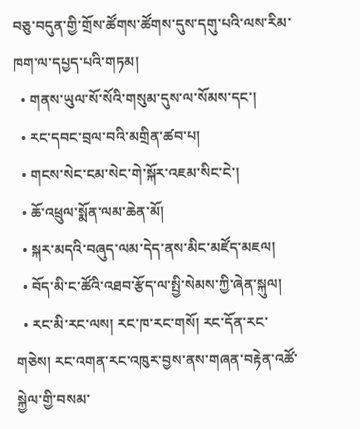བཅུ་བདུན་གྱི་གྲོས་ཚོགས་ཚོགས་དུས་དགུ་པའི་ལས་རིམ་ཁག་ལ་དཔྱད་པའི་གཏམ།
  • གནས་ཡུལ་སོ་སོའི་གསུམ་དུས་ལ་སོམས་དང་།
  • རང་དབང་བྲལ་བའི་མགྲིན་ཚབ་པ།
  • གངས་སེང་ངམ་སེང་གེ་སྐོར་འཇམ་སིང་ངེ་།
  • ཆོ་འཕྲུལ་སྨོན་ལམ་ཆེན་མོ།
  • སྐར་མདའི་བཞུད་ལམ་དེད་ནས་མིང་མཛོད་མཇལ།
  • བོད་མི་ང་ཚོའི་འཐབ་རྩོད་ལ་སྤྱི་སེམས་ཀྱི་ཞེན་སྐུལ།
  • རང་མི་རང་ལས། རང་ཁ་རང་གསོ། རང་དོན་རང་གཅེས། རང་འགན་རང་འཁུར་བྱས་ནས་གཞན་བརྟེན་འཚོ་སྐྱེལ་གྱི་བསམ་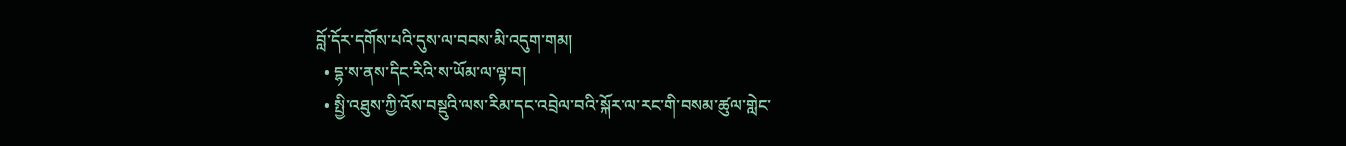བློ་དོར་དགོས་པའི་དུས་ལ་བབས་མི་འདུག་གམ།
  • དྷ་ས་ནས་དིང་རིའི་ས་ཡོམ་ལ་ལྟ་བ།
  • སྤྱི་འཐུས་ཀྱི་འོས་བསྡུའི་ལས་རིམ་དང་འབྲེལ་བའི་སྐོར་ལ་རང་གི་བསམ་ཚུལ་གླེང་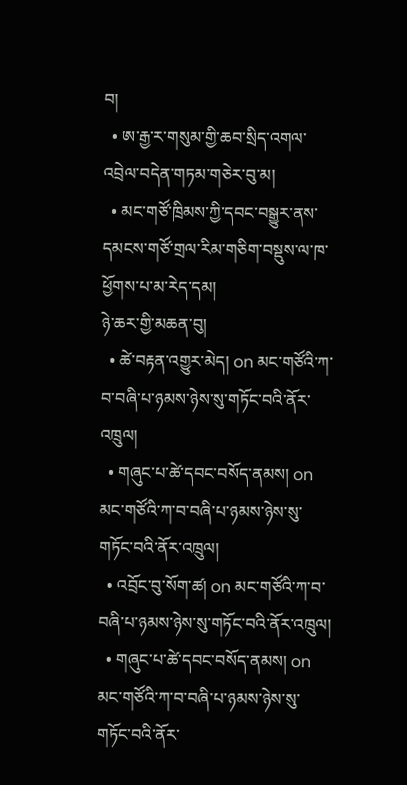བ།
  • ཨ་རྒྱ་ར་གསུམ་གྱི་ཆབ་སྲིད་འགལ་འབྲེལ་བདེན་གཏམ་གཅེར་བུ་མ།
  • མང་གཙོ་ཁྲིམས་ཀྱི་དབང་བསྒྱུར་ནས་དམངས་གཙོ་གྲལ་རིམ་གཅིག་བསྡུས་ལ་ཁ་ཕྱོགས་པ་མ་རེད་དམ།
ཉེ་ཆར་གྱི་མཆན་བུ།
  • ཚེ་བརྟན་འགྱུར་མེད། on མང་གཙོའི་ཀ་བ་བཞི་པ་ཉམས་ཉེས་སུ་གཏོང་བའི་ནོར་འཁྲུལ།
  • གཞུང་པ་ཚེ་དབང་བསོད་ནམས། on མང་གཙོའི་ཀ་བ་བཞི་པ་ཉམས་ཉེས་སུ་གཏོང་བའི་ནོར་འཁྲུལ།
  • འབྲོང་བུ་སོག་ཚ། on མང་གཙོའི་ཀ་བ་བཞི་པ་ཉམས་ཉེས་སུ་གཏོང་བའི་ནོར་འཁྲུལ།
  • གཞུང་པ་ཚེ་དབང་བསོད་ནམས། on མང་གཙོའི་ཀ་བ་བཞི་པ་ཉམས་ཉེས་སུ་གཏོང་བའི་ནོར་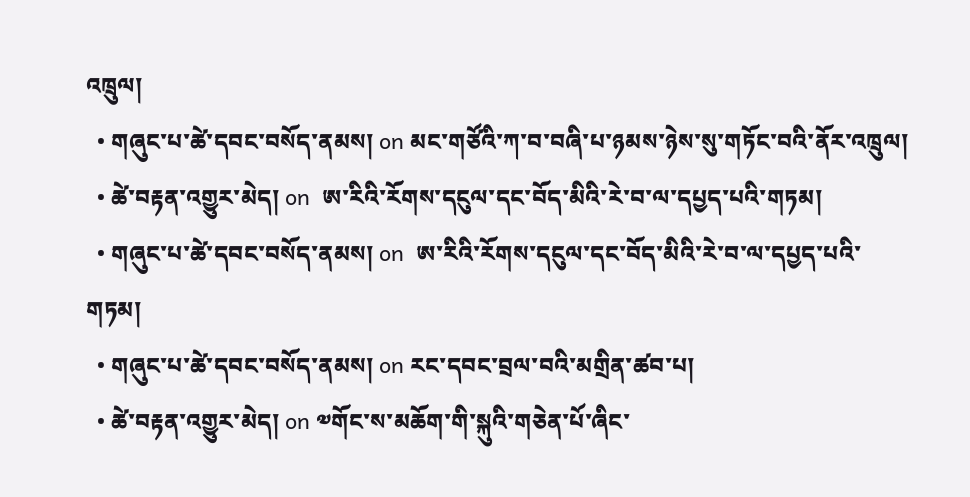འཁྲུལ།
  • གཞུང་པ་ཚེ་དབང་བསོད་ནམས། on མང་གཙོའི་ཀ་བ་བཞི་པ་ཉམས་ཉེས་སུ་གཏོང་བའི་ནོར་འཁྲུལ།
  • ཚེ་བརྟན་འགྱུར་མེད། on  ཨ་རིའི་རོགས་དངུལ་དང་བོད་མིའི་རེ་བ་ལ་དཔྱད་པའི་གཏམ།
  • གཞུང་པ་ཚེ་དབང་བསོད་ནམས། on  ཨ་རིའི་རོགས་དངུལ་དང་བོད་མིའི་རེ་བ་ལ་དཔྱད་པའི་གཏམ།
  • གཞུང་པ་ཚེ་དབང་བསོད་ནམས། on རང་དབང་བྲལ་བའི་མགྲིན་ཚབ་པ།
  • ཚེ་བརྟན་འགྱུར་མེད། on ༧གོང་ས་མཆོག་གི་སྐུའི་གཅེན་པོ་ཞིང་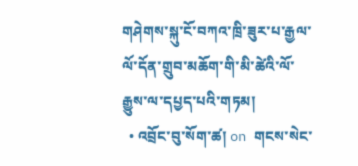གཤེགས་སྐུ་ངོ་བཀའ་ཁྲི་ཟུར་པ་རྒྱལ་ལོ་དོན་གྲུབ་མཆོག་གི་མི་ཚེའི་ལོ་རྒྱུས་ལ་དཔྱད་པའི་གཏམ།
  • འབྲོང་བུ་སོག་ཚ། on གངས་སེང་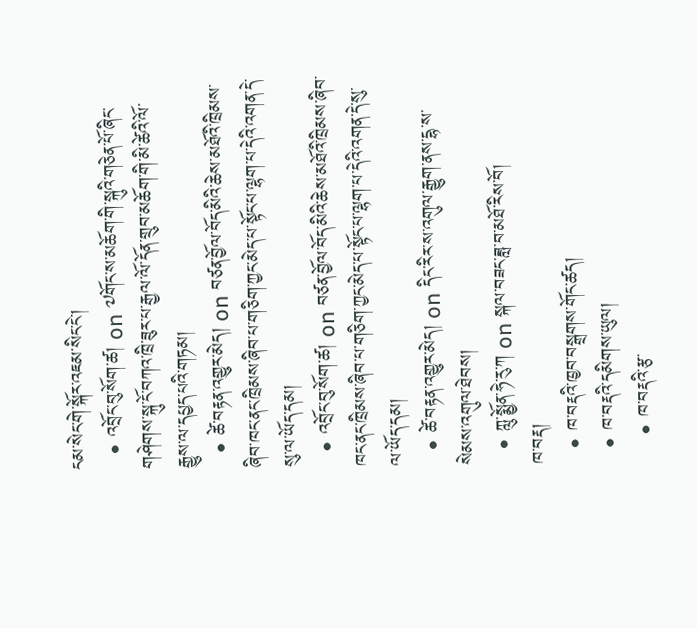ངམ་སེང་གེ་སྐོར་འཇམ་སིང་ངེ་།
  • འབྲོང་བུ་སོག་ཚ། on ༧གོང་ས་མཆོག་གི་སྐུའི་གཅེན་པོ་ཞིང་གཤེགས་སྐུ་ངོ་བཀའ་ཁྲི་ཟུར་པ་རྒྱལ་ལོ་དོན་གྲུབ་མཆོག་གི་མི་ཚེའི་ལོ་རྒྱུས་ལ་དཔྱད་པའི་གཏམ།
  • ཚེ་བརྟན་འགྱུར་མེད། on བཙན་བྱོལ་བོད་མིའི་ཆེས་མཐོའི་ཁྲིམས་ཞིབ་ཁང་ནང་ཁྲིམས་ཞིབ་པ་གཅིག་ཀྱང་མེད་པ་སྟོང་པ་ལྷག་པ་དེའི་འགན་དེ་སུ་ལ་ཡོད་དམ།
  • འབྲོང་བུ་སོག་ཚ། on བཙན་བྱོལ་བོད་མིའི་ཆེས་མཐོའི་ཁྲིམས་ཞིབ་ཁང་ནང་ཁྲིམས་ཞིབ་པ་གཅིག་ཀྱང་མེད་པ་སྟོང་པ་ལྷག་པ་དེའི་འགན་དེ་སུ་ལ་ཡོད་དམ།
  • ཚེ་བརྟན་འགྱུར་མེད། on དིང་རིར་ས་འགུལ་རྒྱུག་ནས་དྷ་ས་སེམས་འགུལ་ཐེབས།
  • ཀླུ་སྨྱོན་ཧེ་རུ་ཀ on སྐལ་བཟང་ཟླ་བ་མཐོ་རིས་བོ།
ཁ་བརྡ།
  • ཁ་བརྡའི་ཁྱབ་བསྒྲགས་གོང་ཚད།
  • ཁ་བརྡའི་དམིགས་ཡུལ།
    • ཁ་བརྡའི་རྩ་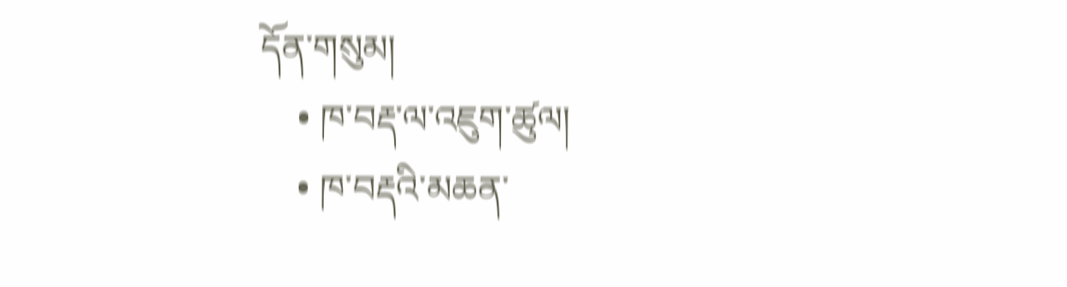དོན་གསུམ།
    • ཁ་བརྡ་ལ་འཇུག་ཚུལ།
    • ཁ་བརྡའི་མཆན་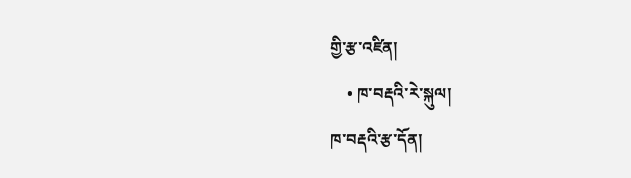གྱི་རྩ་འཛིན།
    • ཁ་བརྡའི་རེ་སྐུལ།
ཁ་བརྡའི་རྩ་དོན།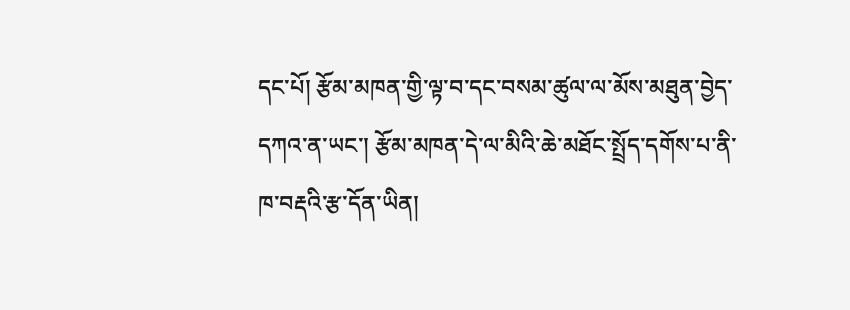དང་པོ། རྩོམ་མཁན་གྱི་ལྟ་བ་དང་བསམ་ཚུལ་ལ་མོས་མཐུན་བྱེད་དཀའ་ན་ཡང་། རྩོམ་མཁན་དེ་ལ་མིའི་ཆེ་མཐོང་སྤྲོད་དགོས་པ་ནི་ཁ་བརྡའི་རྩ་དོན་ཡིན།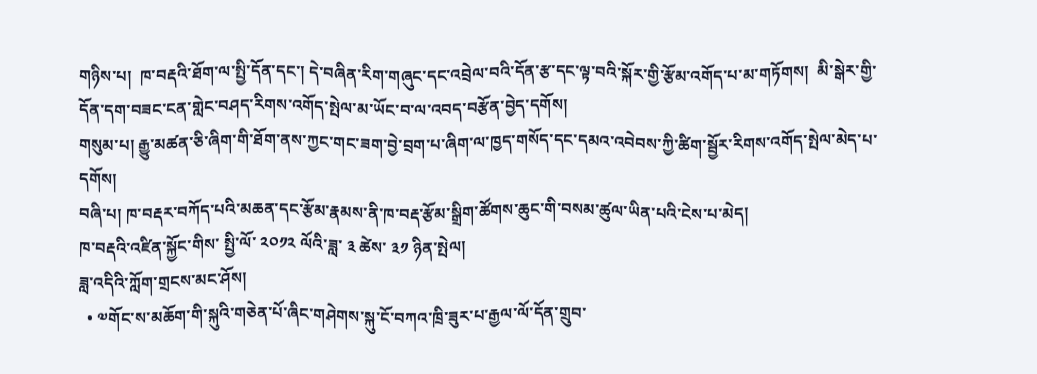གཉིས་པ།  ཁ་བརྡའི་ཐོག་ལ་སྤྱི་དོན་དང་། དེ་བཞིན་རིག་གཞུང་དང་འབྲེལ་བའི་དོན་རྩ་དང་ལྟ་བའི་སྐོར་གྱི་རྩོམ་འགོད་པ་མ་གཏོགས།  མི་སྒེར་གྱི་དོན་དག་བཟང་ངན་གླེང་བཤད་རིགས་འགོད་སྤེལ་མ་ཡོང་བ་ལ་འབད་བརྩོན་བྱེད་དགོས།
གསུམ་པ། རྒྱུ་མཚན་ཅི་ཞིག་གི་ཐོག་ནས་ཀྱང་གང་ཟག་བྱེ་བྲག་པ་ཞིག་ལ་ཁྱད་གསོད་དང་དམའ་འབེབས་ཀྱི་ཚིག་སྦྱོར་རིགས་འགོད་སྤེལ་མེད་པ་དགོས།
བཞི་པ། ཁ་བརྡར་བཀོད་པའི་མཆན་དང་རྩོམ་རྣམས་ནི་ཁ་བརྡ་རྩོམ་སྒྲིག་ཚོགས་ཆུང་གི་བསམ་ཚུལ་ཡིན་པའི་ངེས་པ་མེད།
ཁ་བརྡའི་འཛིན་སྐྱོང་གིས་ སྤྱི་ལོ་ ༢༠༡༢ ལོའི་ཟླ་ ༣ ཚེས་ ༣༡ ཉིན་སྤེལ།
ཟླ་འདིའི་ཀློག་གྲངས་མང་ཤོས།
  • ༧གོང་ས་མཆོག་གི་སྐུའི་གཅེན་པོ་ཞིང་གཤེགས་སྐུ་ངོ་བཀའ་ཁྲི་ཟུར་པ་རྒྱལ་ལོ་དོན་གྲུབ་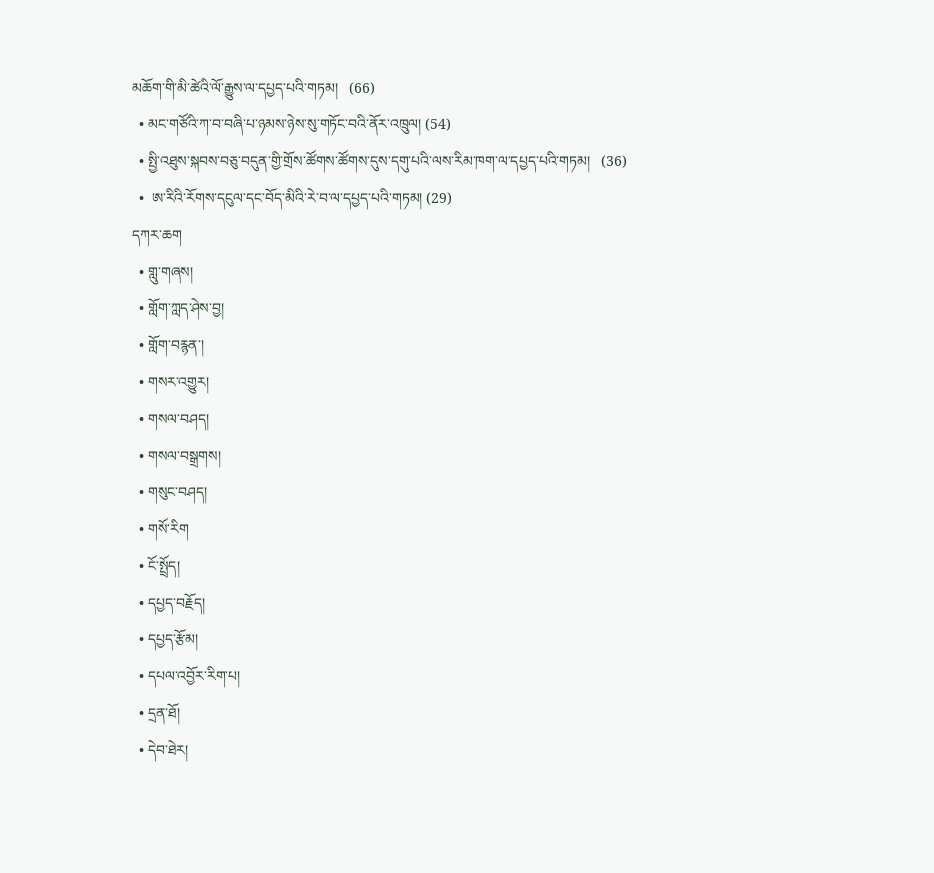མཆོག་གི་མི་ཚེའི་ལོ་རྒྱུས་ལ་དཔྱད་པའི་གཏམ།   (66)
  • མང་གཙོའི་ཀ་བ་བཞི་པ་ཉམས་ཉེས་སུ་གཏོང་བའི་ནོར་འཁྲུལ། (54)
  • སྤྱི་འཐུས་སྐབས་བཅུ་བདུན་གྱི་གྲོས་ཚོགས་ཚོགས་དུས་དགུ་པའི་ལས་རིམ་ཁག་ལ་དཔྱད་པའི་གཏམ།   (36)
  •  ཨ་རིའི་རོགས་དངུལ་དང་བོད་མིའི་རེ་བ་ལ་དཔྱད་པའི་གཏམ། (29)
དཀར་ཆག
  • གླུ་གཞས།
  • གློག་ཀླད་ཤེས་བྱ།
  • གློག་བརྙན་།
  • གསར་འགྱུར།
  • གསལ་བཤད།
  • གསལ་བསྒྲགས།
  • གསུང་བཤད།
  • གསོ་རིག
  • ངོ་སྤྲོད།
  • དཔྱད་བརྗོད།
  • དཔྱད་རྩོམ།
  • དཔལ་འབྱོར་རིག་པ།
  • དྲན་ཐོ།
  • དེབ་ཐེར།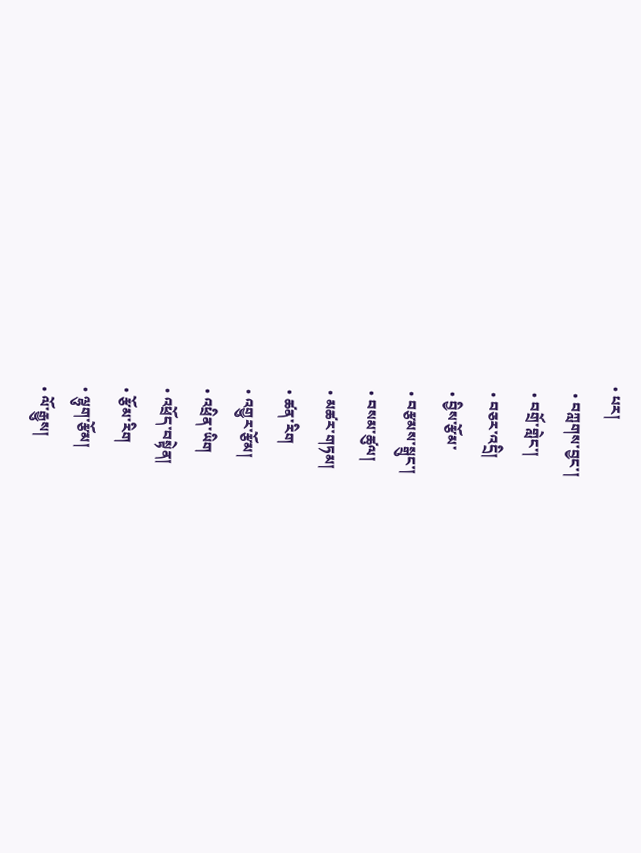• པར།
  • བཀླགས་བྱང་།
  • བགྲོ་གླེང་།
  • བཅར་འདྲི།
  • བྱིས་རྩོམ་
  • བརྩམས་སྒྲུང་།
  • བསམ་ཚུལ།
  • མཚར་གཏམ།
  • ཚན་རིག
  • འགྱུར་རྩོམ།
  • འཕྲིན་ཡིག
  • འཕྲོད་བསྟེན།
  • རྩོམ་རིག
  • ལྷུག་རྩོམ།
  • ལོ་རྒྱུས།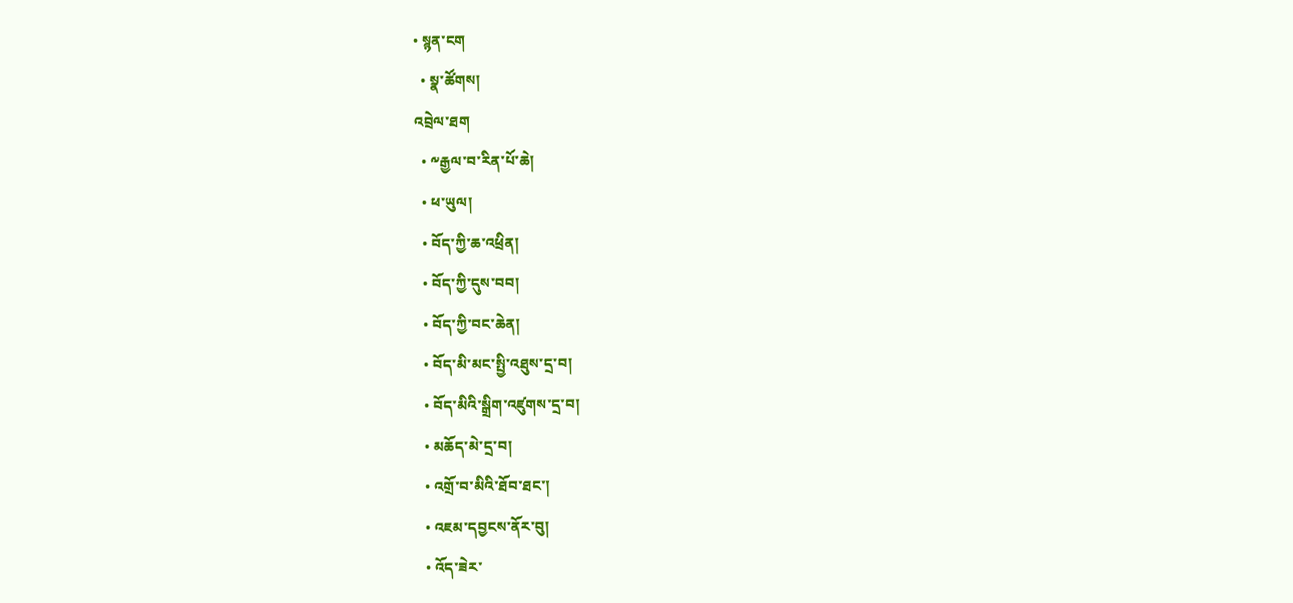• སྙན་ངག
  • སྣ་ཚོགས།
འབྲེལ་ཐག
  • ༸རྒྱལ་བ་རིན་པོ་ཆེ།
  • ཕ་ཡུལ།
  • བོད་ཀྱི་ཆ་འཕྲིན།
  • བོད་ཀྱི་དུས་བབ།
  • བོད་ཀྱི་བང་ཆེན།
  • བོད་མི་མང་སྤྱི་འཐུས་དྲ་བ།
  • བོད་མིའི་སྒྲིག་འཛུགས་དྲ་བ།
  • མཆོད་མེ་དྲ་བ།
  • འགྲོ་བ་མིའི་ཐོབ་ཐང་།
  • འཇམ་དབྱངས་ནོར་བུ།
  • འོད་ཟེར་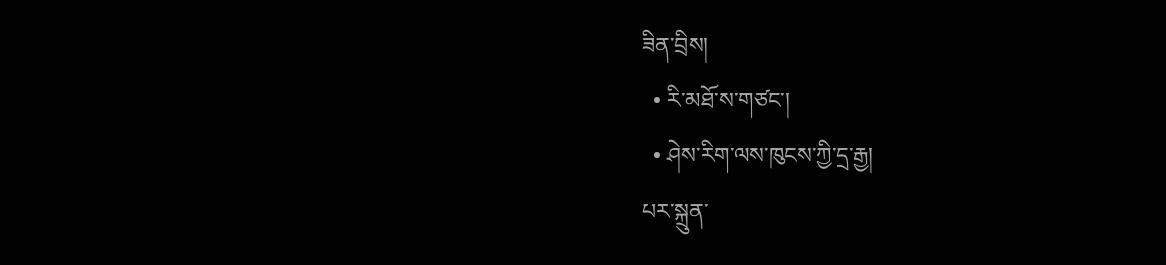ཟིན་བྲིས།
  • རི་མཐོ་ས་གཙང་།
  • ཤེས་རིག་ལས་ཁུངས་ཀྱི་དྲ་རྒྱ།
པར་སྐྲུན་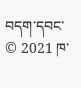བདག་དབང་ © 2021 ཁ་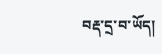བརྡ་དྲ་བ་ཡོད།